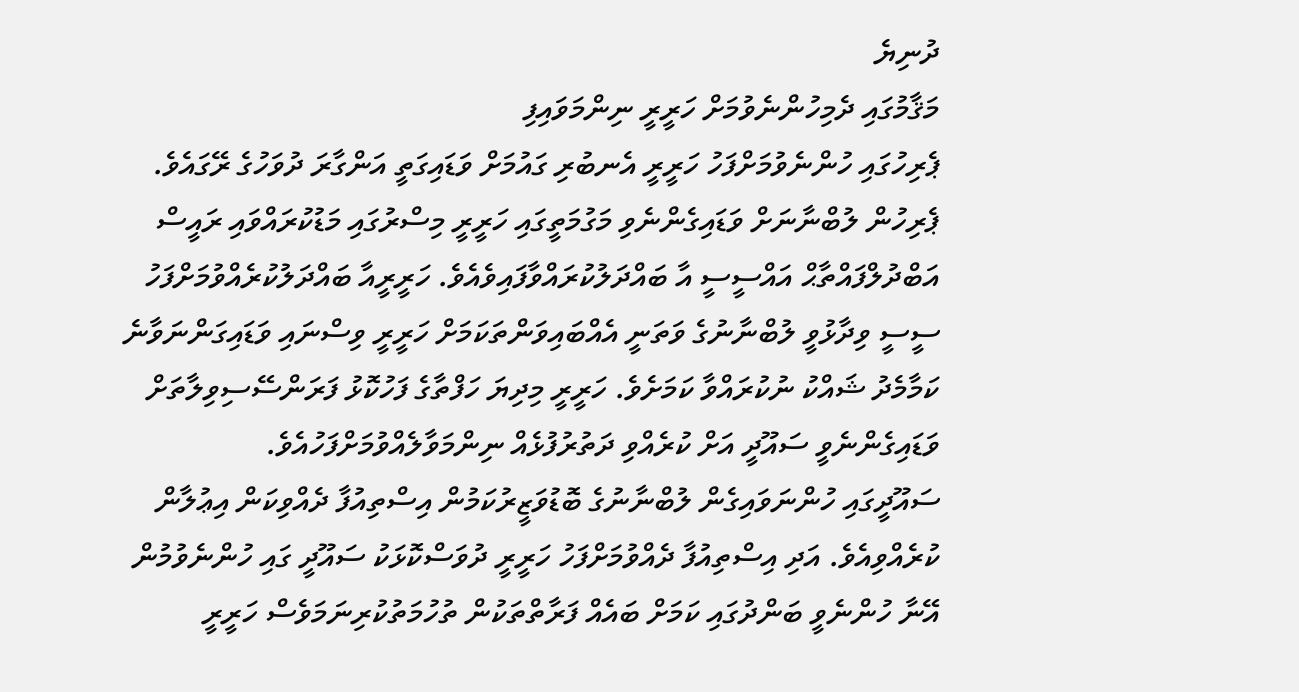ދުނިޔެ
މަޤާމުގައި ދެމިހުންނެވުމަށް ހަރީރީ ނިންމަވައިފި
ޕެރިހުގައި ހުންނެވުމަށްފަހު ހަރީރީ އެނބުރި ގައުމަށް ވަޑައިގަތީ އަންގާރަ ދުވަހުގެ ރޭގައެވެ. ޕެރިހުން ލުބްނާނަށް ވަޑައިގެންނެވި މަގުމަތީގައި ހަރީރީ މިސްރުގައި މަޑުކުރައްވައި ރައީސް އަބްދުލްފައްތާޙް އައްސީސީ އާ ބައްދަލުކުރައްވާފައިވެއެވެ. ހަރީރީއާ ބައްދަލުކުރެއްވުމަށްފަހު ސީސީ ވިދާޅުވީ ލުބްނާނުގެ ވަތަނީ އެއްބައިވަންތަކަމަށް ހަރީރީ ވިސްނައި ވަޑައިގަންނަވާނެ ކަމާމެދު ޝައްކު ނުކުރައްވާ ކަމަށެވެ. ހަރީރީ މިދިޔަ ހަފްތާގެ ފަހުކޮޅު ފަރަންސޭސިވިލާތަށް ވަޑައިގެންނެވީ ސައޫދީ އަށް ކުރެއްވި ދަތުރުފުޅެއް ނިންމަވާލެއްވުމަށްފަހުއެވެ.
ސައޫދީގައި ހުންނަވައިގެން ލުބްނާނުގެ ބޮޑުވަޒީރުކަމުން އިސްތިއުފާ ދެއްވިކަން އިޢުލާން ކުރެއްވިއެވެ. އަދި އިސްތިއުފާ ދެއްވުމަށްފަހު ހަރީރީ ދުވަސްކޮޅަކު ސައޫދީ ގައި ހުންނެވުމުން އޭނާ ހުންނެވީ ބަންދުގައި ކަމަށް ބައެއް ފަރާތްތަކުން ތުހުމަތުކުރިނަމަވެސް ހަރީރީ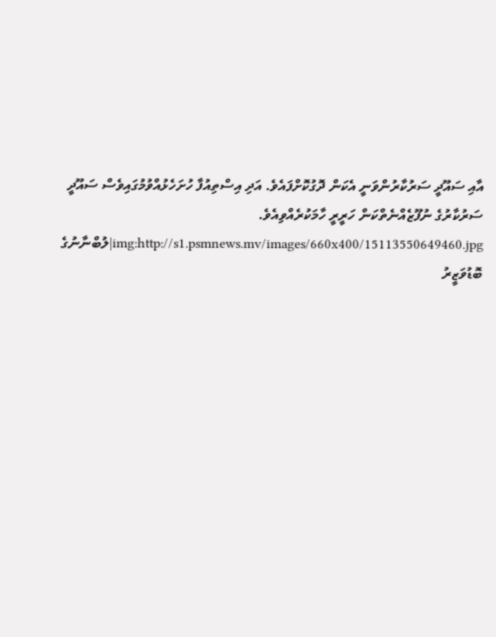އާއި ސައޫދީ ސަރުކާރުންވަނީ އެކަން ދޮގުކޮށްފައެވެ. އަދި އިސްތިއުފާ ހުށަހެޅުއްވުމުގައިވެސް ސައޫދީ ސަރުކާރުގެ ނުފޫޒެއްނެތްކަން ހަރީރީ ހާމަކުރެއްވިއެވެ.
img:http://s1.psmnews.mv/images/660x400/15113550649460.jpg|ލުބްނާނުގެ ބޮޑުވަޒީރު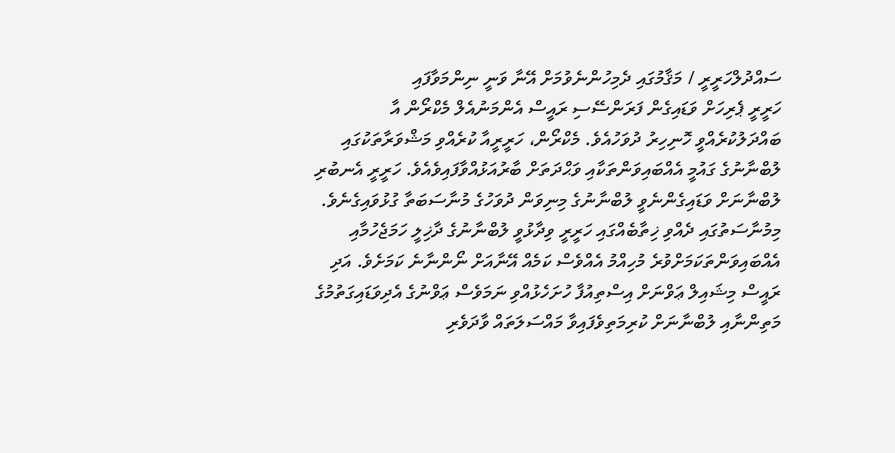ސައްދުލްހަރީރީ / މަޤާމުގައި ދެމިހުންނެވުމަށް އޭނާ ވަނީ ނިންމަވާފައި
ހަރީރީ ޕެރިހަށް ވަޑައިގެން ފަރަންސޭސި ރައީސް އެންމަނުއެލް މެކްރޯން އާ ބައްދަލުކުރެއްވީ ހޮނިހިރު ދުވަހުއެވެ. މެކްރޯން، ހަރީރީއާ ކުރެއްވި މަޝްވަރާތަކުގައި ލުބްނާނުގެ ގައުމީ އެއްބައިވަންތަކާއި ވަޙްދަތަށް ބާރުއަޅުއްވާފައިވެއެވެ. ހަރީރީ އެނބުރި ލުބްނާނަށް ވަޑައިގެންނެވީ ލުބްނާނުގެ މިނިވަން ދުވަހުގެ މުނާސަބަތާ ގުޅުވައިގެނެވެ. މިމުނާސަތުގައި ދެއްވި ޚިތާބެއްގައި ހަރީރީ ވިދާޅުވީ ލުބްނާނުގެ ދާޚިލީ ހަމަޖެހުމާއި އެއްބައިވަންތަކަމަށްވުރެ މުހިއްމު އެއްވެސް ކަމެއް އޭނާއަށް ނޯންނާނެ ކަމަށެވެ. އަދި ރައީސް މިޝައިލް ޢަވްނަށް އިސްތިއުފާ ހުށަހެޅުއްވި ނަމަވެސް ޢަވްނުގެ އެދިވަޑައިގަތުމުގެ މަތިންނާއި ލުބްނާނަށް ކުރިމަތިވެފައިވާ މައްސަލަތައް ވާދަވެރި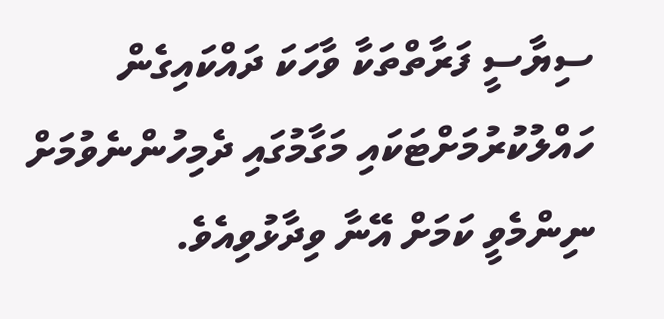ސިޔާސީ ފަރާތްތަކާ ވާހަކަ ދައްކައިގެން ހައްލުކުރުމަށްޓަކައި މަގާމުގައި ދެމިހުންނެވުމަށް ނިންމެވީ ކަމަށް އޭނާ ވިދާޅުވިއެވެ.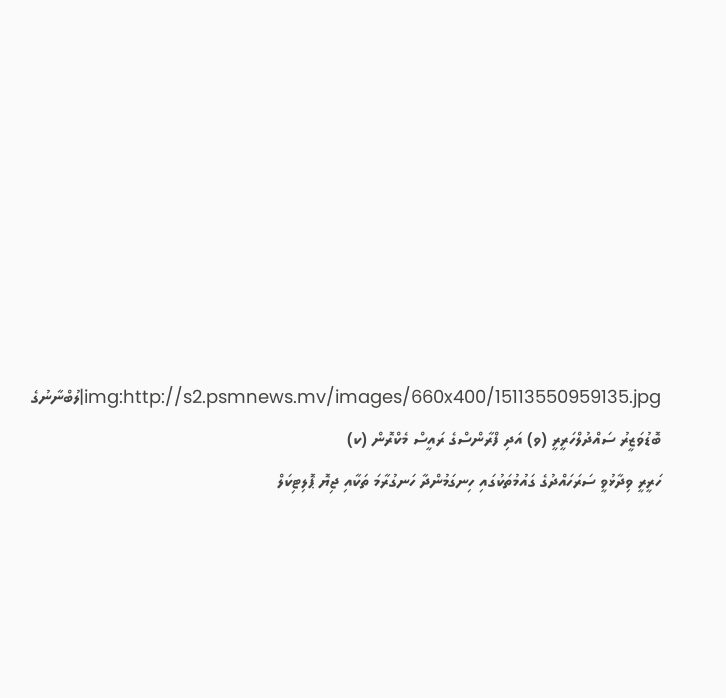img:http://s2.psmnews.mv/images/660x400/15113550959135.jpg|ލުބްނާނުގެ ބޮޑުވަޒީރު ސައްދުލްހަރީރީ (ވ) އަދި ފްރާންސްގެ ރައީސް މެކްރޮން (ކ)
ހަރީރީ ވިދާޅުވީ ސަރަހައްދުގެ ގައުމުތަކުގައި ހިނގަމުންދާ ހަނގުރާމަ ތަކާއި ޖިޔޮ ޕޮލިޓިކަލް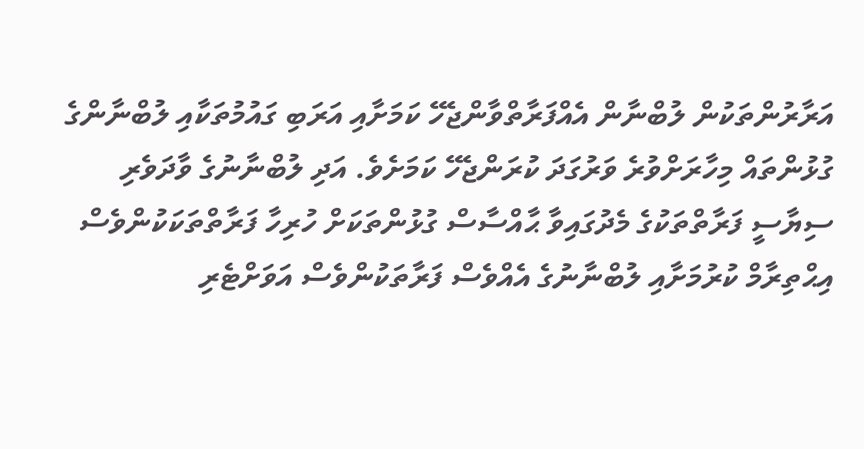އަރާރުންތަކުން ލުބްނާން އެއްފަރާތްވާންޖެހޭ ކަމަށާއި އަރަބި ގައުމުތަކާއި ލުބްނާންގެ ގުޅުންތައް މިހާރަށްވުރެ ވަރުގަދަ ކުރަންޖެހޭ ކަމަށެވެ. އަދި ލުބްނާނުގެ ވާދަވެރި ސިޔާސީ ފަރާތްތަކުގެ މެދުގައިވާ ޙާއްސާސް ގުޅުންތަކަށް ހުރިހާ ފަރާތްތަކަކުންވެސް އިޙްތިރާމް ކުރުމަށާއި ލުބްނާނުގެ އެއްވެސް ފަރާތަކުންވެސް އަވަށްޓެރި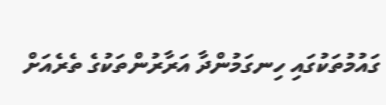ގައުމުތަކުގައި ހިނގަމުންދާ އަރާރުންތަކުގެ ތެރެއަށް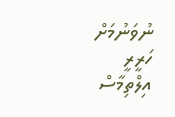ނުވަނުމަށް ހަރީރީ އިލްތިމާސް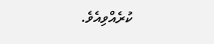ކުރެއްވިއެވެ.